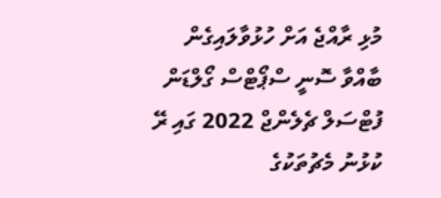މުޅި ރާއްޖެ އަށް ހުޅުވާލައިގެން ބާއްވާ ސޮނީ ސްޕޯޓްސް ގޯލްޑަން ފުޓްސަލް ޗެލެންޖް 2022 ގައި ރޭ ކުޅުނު މެޗުތަކުގެ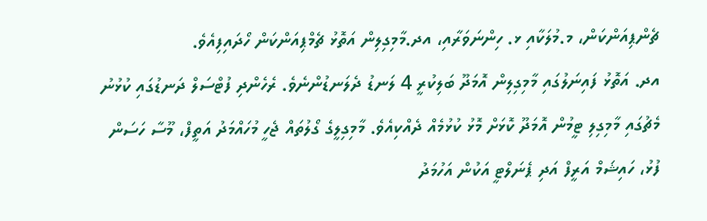ޗެންޕިއަންކަން، މ.މުލަކާއި ޅ. ހިންނަވަރާއި، އދ.މާމިގިލިން އަތޮޅު ޗެމްޕިއަންކަން ހޯދައިފިއެވެ.
އދ. އަތޮޅު ފައިނަލުގައި މާމިގިލިން އޮމަދޫ ބަލިކުރީ 4 ލަނޑު ދެލަނޑުންނެވެ. ރެހެންދި ފުޓްސަލް ދަނޑުގައި ކުޅުނު މެޗުގައި މާމިގިލި ޓީމުން އޮމަދޫ ކޮޅަށް މޮޅު ކުޅުމެއް ދެއްކިއެވެ. މާމިގިލީގެ ގޯލުތައް ޖެހީ މުހައްމަދު އަތީފް، މޫސާ ހަސަން ފުޅު، ހައިޝަމް އަރީފް އަދި ޕެނަލްޓީ އަކުން އަހުމަދު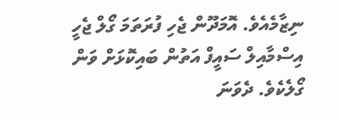ނިޒާމެއެވެ. އޮމަދޫން ޖެހި ފުރަތަމަ ގޯލް ޖެހީ އިސްމާއިލް ސައީފް އަތުން ބައިކޮޅަށް ވަން ގޯލެކެވެ. ދެވަނަ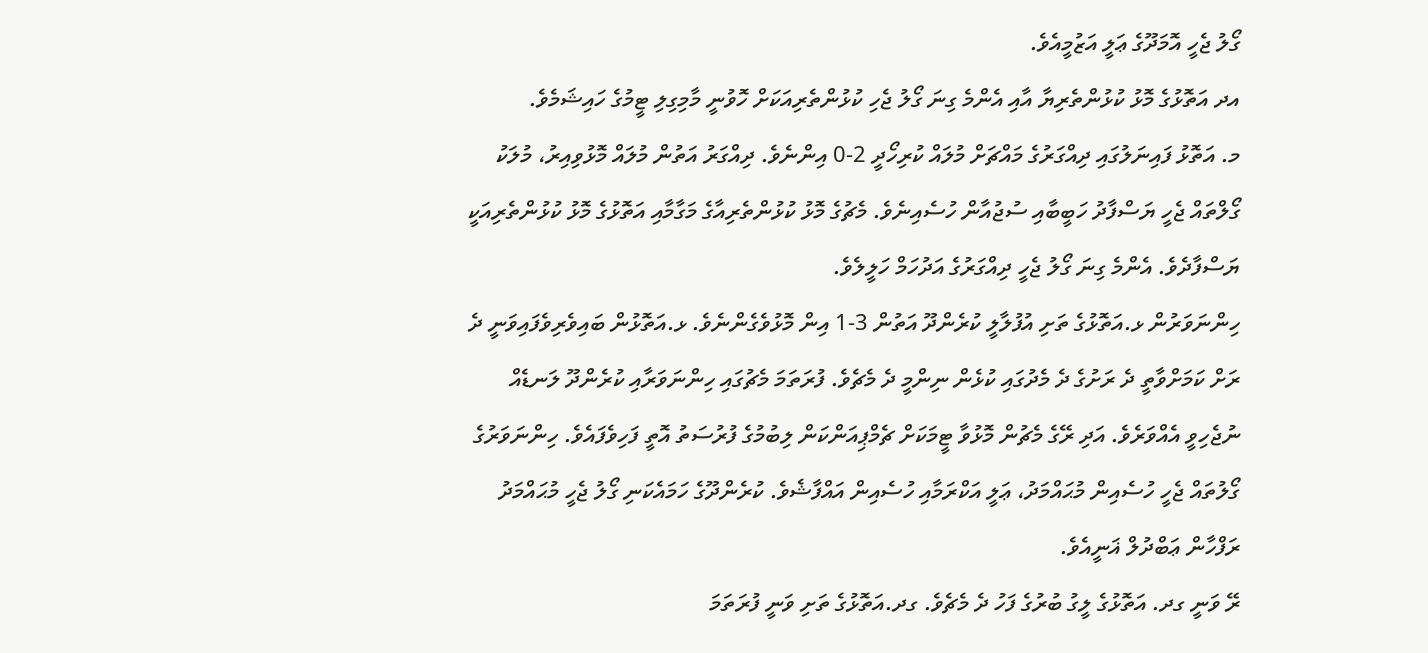ގޯލު ޖެހީ އޮމަދޫގެ ޢަލީ އަޒުމީއެވެ.
އދ އަތޮޅުގެ މޮޅު ކުޅުންތެރިޔާ އާއި އެންމެ ގިނަ ގޯލު ޖެހި ކުޅުންތެރިއަކަށް ހޮވުނީ މާމިގިލި ޓީމުގެ ހައިޝަމެވެ.
މ. އަތޮޅު ފައިނަލުގައި ދިއްގަރުގެ މައްޗަށް މުލައް ކުރިހޯދީ 2-0 އިންނެވެ. ދިއްގަރު އަތުން މުލައް މޮޅުވިއިރު، މުލަކު ގޯލްތައް ޖެހީ ޔަސްފާދު ހަބީބާއި ސުޖުއާން ހުސެއިނެވެ. މެޗުގެ މޮޅު ކުޅުންތެރިއާގެ މަގާމާއި އަތޮޅުގެ މޮޅު ކުޅުންތެރިއަކީ ޔަސްފާދެވެ. އެންމެ ގިނަ ގޯލު ޖެހީ ދިއްގަރުގެ އަދުހަމް ހަލީލެވެ.
ހިންނަވަރުން ޅ.އަތޮޅުގެ ތަށި އުފުލާލީ ކުރެންދޫ އަތުން 3-1 އިން މޮޅުވެގެންނެވެ. ޅ.އަތޮޅުން ބައިވެރިވެފައިވަނީ ދެ ރަށް ކަމަށްވާތީ ދެ ރަށުގެ ދެ މެދުގައި ކުޅެން ނިންމީ ދެ މެޗެވެ. ފުރަތަމަ މެޗުގައި ހިންނަވަރާއި ކުރެންދޫ ލަނޑެއް ނުޖެހިވީ އެއްވަރެވެ. އަދި ރޭގެ މެޗުން މޮޅުވާ ޓީމަކަށް ޗެމްޕިއަންކަން ލިބުމުގެ ފުރުސަތު އޮތީ ފަހިވެފައެވެ. ހިންނަވަރުގެ ގޯލުތައް ޖެހީ ހުސެއިން މުޙައްމަދު، ޢަލީ އަކްރަމާއި ހުސެއިން އައްފާޝެވެ. ކުރެންދޫގެ ހަމައެކަނި ގޯލު ޖެހީ މުޙައްމަދު ރަފްހާން ޢަބްދުލް ޣަނީއެވެ.
ރޭ ވަނީ ގދ. އަތޮޅުގެ ލީގު ބުރުގެ ފަހު ދެ މެޗެވެ. ގދ.އަތޮޅުގެ ތަށި ވަނީ ފުރަތަމަ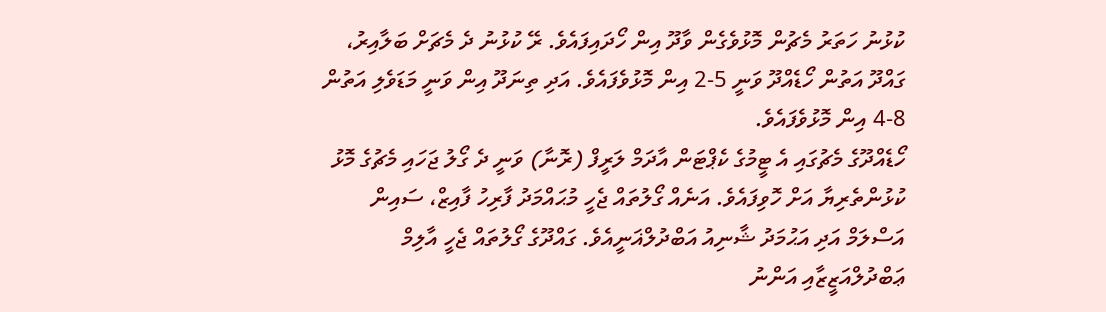ކުޅުނު ހަތަރު މެޗުން މޮޅުވެގެން ވާދޫ އިން ހޯދައިފައެވެ. ރޭ ކުޅުނު ދެ މެޗަށް ބަލާއިރު، ގައްދޫ އަތުން ހޯޑެއްދޫ ވަނީ 5-2 އިން މޮޅުވެފައެވެ. އަދި ތިނަދޫ އިން ވަނީ މަޑަވެލި އަތުން 8-4 އިން މޮޅުވެފައެވެ.
ހޯޑެއްދޫގެ މެޗުގައި އެ ޓީމުގެ ކެޕްޓަން އާދަމް ލަރީފް (ރޮނާ) ވަނީ ދެ ގޯލު ޖަހައި މެޗުގެ މޮޅު ކުޅުންތެރިޔާ އަށް ހޮވިފައެވެ. އަނެއް ގޯލުތައް ޖެހީ މުޙައްމަދު ފާރިހު ފާއިޒް، ސައިން އަސްލަމް އަދި އަޙުމަދު ޝާނިއު އަބްދުލްޣަނީއެވެ. ގައްދޫގެ ގޯލުތައް ޖެހީ އާލިމް ޢަބްދުލްއަޒީޒާއި އަންނު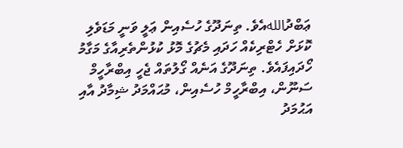ޢަބްދުاللهއެވެ. ތިނަދޫގެ ހުސެއިން ޢަލީ ވަނީ މަޑަވެލި ކޮޅަށް ހެޓްރިކެއް ހަދައި މެޗުގެ މޮޅު ކުޅުންތެރިއާގެ މަގާމު ހޯދައިފައެވެ. ތިނަދޫގެ އަނެއް ގޯލުތައް ޖެހީ އިބްރާހީމް ސަނޫން، އިބްރާހީމް ހުސެއިން، މުޙައްމަދު ޝިމާދު އާއި އަޙުމަދު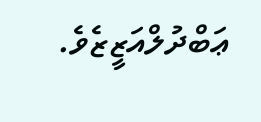ޢަބްދުލްއަޒީޒެވެ.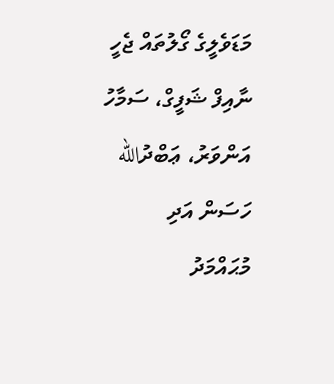މަޑަވެލީގެ ގޯލުތައް ޖެހީ ނާއިފް ޝަފީގް، ސަމާހު އަންވަރު، ޢަބްދުالله ހަސަން އަދި މުޙައްމަދު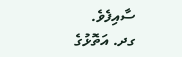ސާއިފެވެ.
ގދ. އަތޮޅުގެ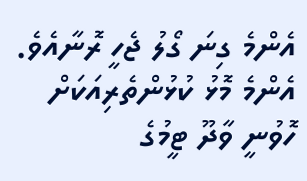އެންމެ ގިނަ ގޯލު ޖެހީ ރޮނާއެވެ. އެންމެ މޮޅު ކުޅުންތެރިއަކަށް ހޮވުނީ ވާދޫ ޓީމުގެ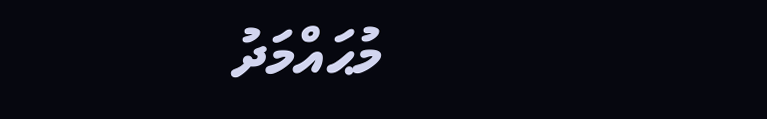މުޙައްމަދު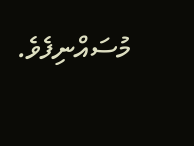މުސައްނިފެވެ.